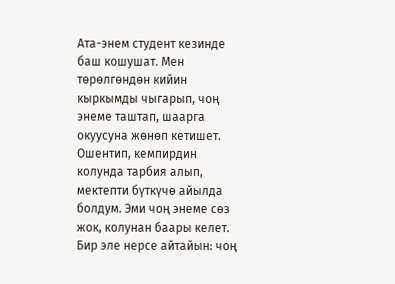Ата-энем студент кезинде баш кошушат. Мен төрөлгөндөн кийин кыркымды чыгарып, чоң энеме таштап, шаарга окуусуна жөнөп кетишет. Ошентип, кемпирдин колунда тарбия алып, мектепти бүткүчө айылда болдум. Эми чоң энеме сөз жок, колунан баары келет. Бир эле нерсе айтайын: чоң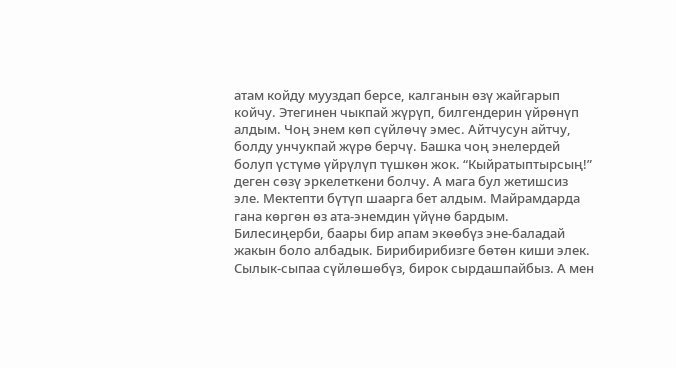атам койду мууздап берсе, калганын өзү жайгарып койчу. Этегинен чыкпай жүрүп, билгендерин үйрөнүп алдым. Чоң энем көп сүйлөчү эмес. Айтчусун айтчу, болду унчукпай жүрө берчү. Башка чоң энелердей болуп үстүмө үйрүлүп түшкөн жок. “Кыйратыптырсың!” деген сөзү эркелеткени болчу. А мага бул жетишсиз эле. Мектепти бүтүп шаарга бет алдым. Майрамдарда гана көргөн өз ата-энемдин үйүнө бардым. Билесиңерби, баары бир апам экөөбүз эне-баладай жакын боло албадык. Бирибирибизге бөтөн киши элек. Сылык-сыпаа сүйлөшөбүз, бирок сырдашпайбыз. А мен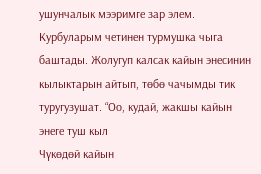ушунчалык мээримге зар элем. Курбуларым четинен турмушка чыга баштады. Жолугуп калсак кайын энесинин кылыктарын айтып, төбө чачымды тик туругузушат. “Оо, кудай, жакшы кайын энеге туш кыл
Чүкөдөй кайын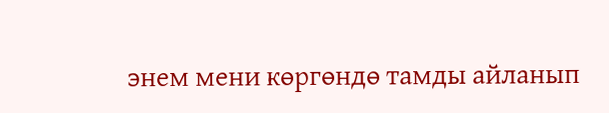энем мени көргөндө тамды айланып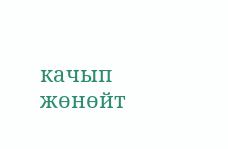качып жөнөйт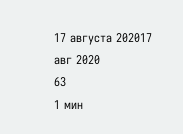17 августа 202017 авг 2020
63
1 мин